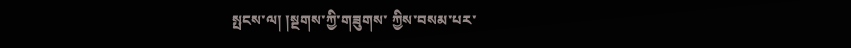སྤངས་ལ། །སྔགས་ཀྱི་གཟུགས་ ཀྱིས་བསམ་པར་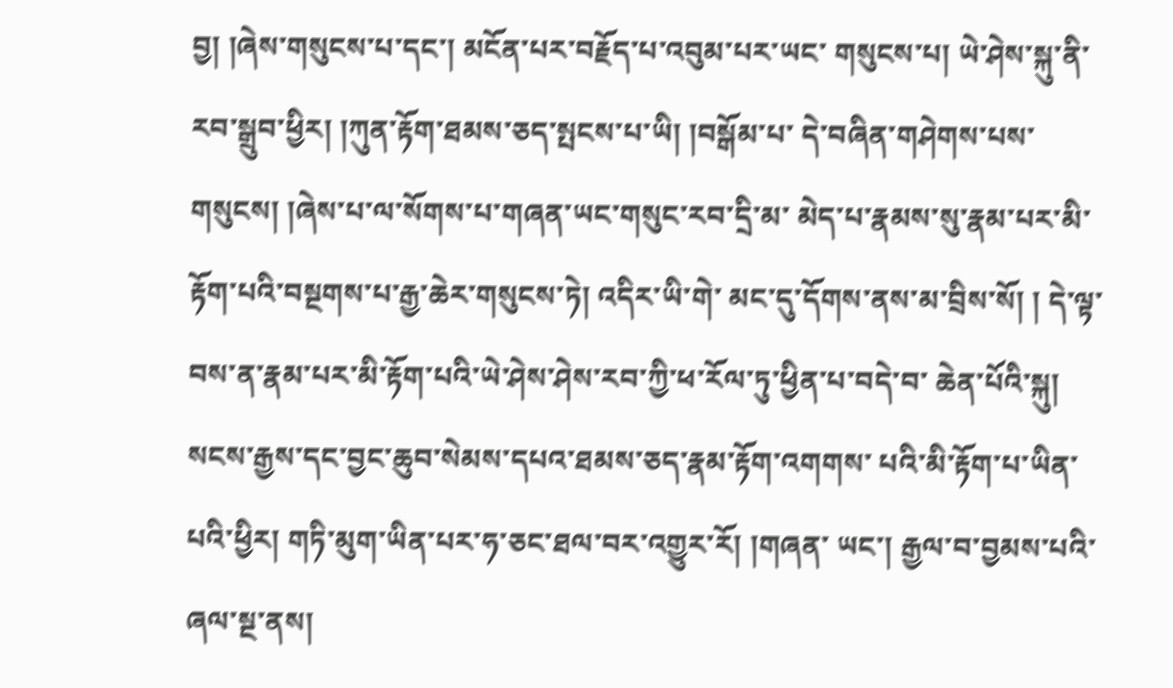བྱ། །ཞེས་གསུངས་པ་དང་། མངོན་པར་བརྗོད་པ་འབུམ་པར་ཡང་ གསུངས་པ། ཡེ་ཤེས་སྐུ་ནི་རབ་སྒྲུབ་ཕྱིར། །ཀུན་རྟོག་ཐམས་ཅད་སྤངས་པ་ཡི། །བསྒོམ་པ་ དེ་བཞིན་གཤེགས་པས་གསུངས། །ཞེས་པ་ལ་སོགས་པ་གཞན་ཡང་གསུང་རབ་དྲི་མ་ མེད་པ་རྣམས་སུ་རྣམ་པར་མི་རྟོག་པའི་བསྔགས་པ་རྒྱ་ཆེར་གསུངས་ཏེ། འདིར་ཡི་གེ་ མང་དུ་དོགས་ནས་མ་བྲིས་སོ། ། དེ་ལྟ་བས་ན་རྣམ་པར་མི་རྟོག་པའི་ཡེ་ཤེས་ཤེས་རབ་ཀྱི་ཕ་རོལ་ཏུ་ཕྱིན་པ་བདེ་བ་ ཆེན་པོའི་སྐུ། སངས་རྒྱས་དང་བྱང་ཆུབ་སེམས་དཔའ་ཐམས་ཅད་རྣམ་རྟོག་འགགས་ པའི་མི་རྟོག་པ་ཡིན་པའི་ཕྱིར། གཏི་མུག་ཡིན་པར་ཧ་ཅང་ཐལ་བར་འགྱུར་རོ། །གཞན་ ཡང་། རྒྱལ་བ་བྱམས་པའི་ཞལ་སྔ་ནས།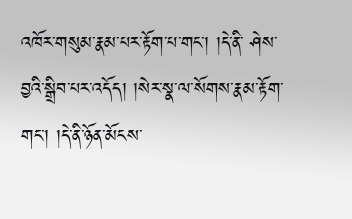འཁོར་གསུམ་རྣམ་པར་རྟོག་པ་གང་། །དེ་ནི་ ཤེས་བྱའི་སྒྲིབ་པར་འདོད། །སེར་སྣ་ལ་སོགས་རྣམ་རྟོག་གང་། །དེ་ནི་ཉོན་མོངས་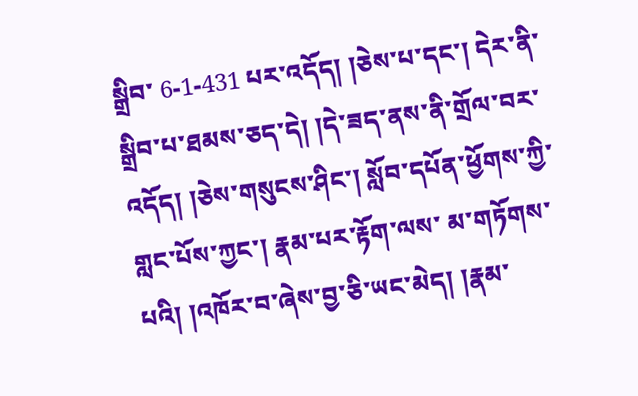སྒྲིབ་ 6-1-431 པར་འདོད། །ཅེས་པ་དང་། དེར་ནི་སྒྲིབ་པ་ཐམས་ཅད་དེ། །དེ་ཟད་ནས་ནི་གྲོལ་བར་ འདོད། །ཅེས་གསུངས་ཤིང་། སློབ་དཔོན་ཕྱོགས་ཀྱི་གླང་པོས་ཀྱང་། རྣམ་པར་རྟོག་ལས་ མ་གཏོགས་པའི། །འཁོར་བ་ཞེས་བྱ་ཅི་ཡང་མེད། །རྣམ་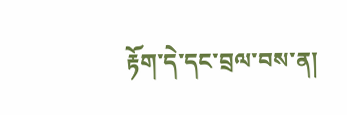རྟོག་དེ་དང་བྲལ་བས་ན།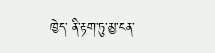ཁྱེད་ ནི་རྟག་ཏུ་མྱ་ངན་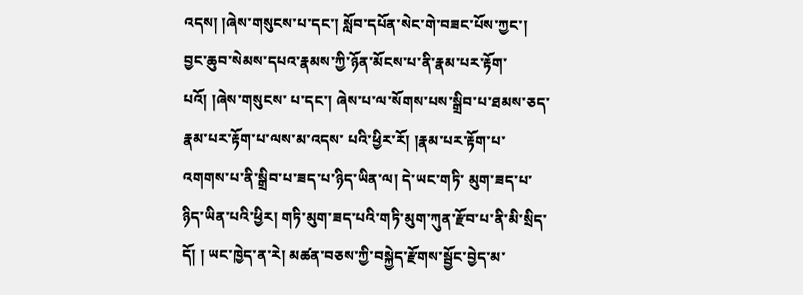འདས། །ཞེས་གསུངས་པ་དང་། སློབ་དཔོན་སེང་གེ་བཟང་པོས་ཀྱང་། བྱང་ཆུབ་སེམས་དཔའ་རྣམས་ཀྱི་ཉོན་མོངས་པ་ནི་རྣམ་པར་རྟོག་པའོ། །ཞེས་གསུངས་ པ་དང་། ཞེས་པ་ལ་སོགས་པས་སྒྲིབ་པ་ཐམས་ཅད་རྣམ་པར་རྟོག་པ་ལས་མ་འདས་ པའི་ཕྱིར་རོ། །རྣམ་པར་རྟོག་པ་འགགས་པ་ནི་སྒྲིབ་པ་ཟད་པ་ཉིད་ཡིན་ལ། དེ་ཡང་གཏི་ མུག་ཟད་པ་ཉིད་ཡིན་པའི་ཕྱིར། གཏི་མུག་ཟད་པའི་གཏི་མུག་ཀུན་རྫོབ་པ་ནི་མི་སྲིད་ དོ། ། ཡང་ཁྱེད་ན་རེ། མཚན་བཅས་ཀྱི་བསྐྱེད་རྫོགས་སྦྱོང་བྱེད་མ་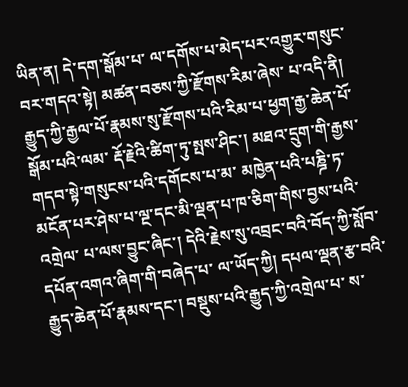ཡིན་ན། དེ་དག་སྒོམ་པ་ ལ་དགོས་པ་མེད་པར་འགྱུར་གསུང་བར་གདའ་སྟེ། མཚན་བཅས་ཀྱི་རྫོགས་རིམ་ཞེས་ པ་འདི་ནི། རྒྱུད་ཀྱི་རྒྱལ་པོ་རྣམས་སུ་རྫོགས་པའི་རིམ་པ་ཕྱག་རྒྱ་ཆེན་པོ་སྒོམ་པའི་ལམ་ རྡོ་རྗེའི་ཚིག་ཏུ་སྤས་ཤིང་། མཐའ་དྲུག་གི་རྒྱས་གདབ་སྟེ་གསུངས་པའི་དགོངས་པ་མ་ མཁྱེན་པའི་པཎྜི་ཏ་མངོན་པར་ཤེས་པ་ལྔ་དང་མི་ལྡན་པ་ཁ་ཅིག་གིས་བྱས་པའི་འགྲེལ་ པ་ལས་བྱུང་ཞིང་། དེའི་རྗེས་སུ་འབྲང་བའི་བོད་ཀྱི་སློབ་དཔོན་འགའ་ཞིག་གི་བཞེད་པ་ ལ་ཡོད་ཀྱི། དཔལ་ལྡན་རྩ་བའི་རྒྱུད་ཆེན་པོ་རྣམས་དང་། བསྡུས་པའི་རྒྱུད་ཀྱི་འགྲེལ་པ་ ས་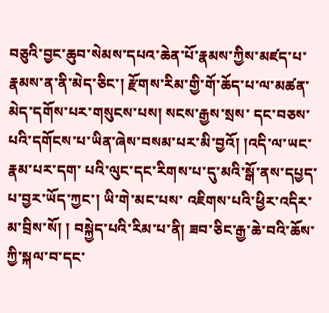བཅུའི་བྱང་ཆུབ་སེམས་དཔའ་ཆེན་པོ་རྣམས་ཀྱིས་མཛད་པ་རྣམས་ན་ནི་མེད་ཅིང་། རྫོགས་རིམ་གྱི་གོ་ཆོད་པ་ལ་མཚན་མེད་དགོས་པར་གསུངས་པས། སངས་རྒྱས་སྲས་ དང་བཅས་པའི་དགོངས་པ་ཡིན་ཞེས་བསམ་པར་མི་བྱའོ། །འདི་ལ་ཡང་རྣམ་པར་དག་ པའི་ལུང་དང་རིགས་པ་དུ་མའི་སྒོ་ནས་དཔྱད་པ་བྱར་ཡོད་ཀྱང་། ཡི་གེ་མང་པས་ འཇིགས་པའི་ཕྱིར་འདིར་མ་བྲིས་སོ། ། བསྐྱེད་པའི་རིམ་པ་ནི། ཟབ་ཅིང་རྒྱ་ཆེ་བའི་ཆོས་ཀྱི་སྐལ་བ་དང་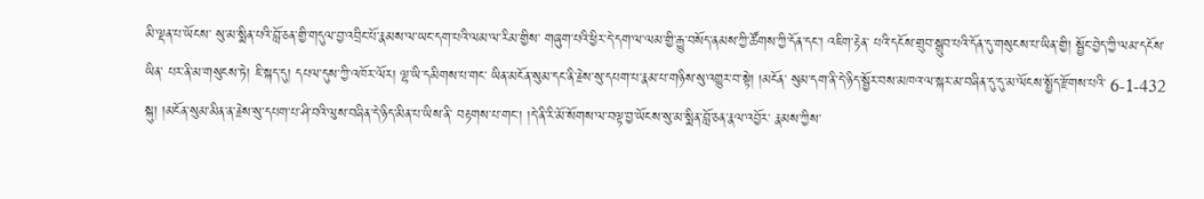མི་ལྡན་པ་ཡོངས་ སུ་མ་སྨིན་པའི་བློ་ཅན་གྱི་གདུལ་བྱ་འབྲིང་པོ་རྣམས་ལ་ཡང་དག་པའི་ལམ་ལ་རིམ་གྱིས་ གཞུག་པའི་ཕྱིར་དེ་དག་ལ་ལམ་གྱི་རྒྱུ་བསོད་ནམས་ཀྱི་ཚོགས་ཀྱི་དོན་དང་། འཇིག་རྟེན་ པའི་དངོས་གྲུབ་སྒྲུབ་པའི་དོན་དུ་གསུངས་པ་ཡིན་གྱི། སྦྱོང་བྱེད་ཀྱི་ལམ་དངོས་ཡིན་ པར་ནི་མ་གསུངས་ཏེ། ཇི་སྐད་དུ། དཔལ་དུས་ཀྱི་འཁོར་ལོར། ལྷ་ཡི་དམིགས་པ་གང་ ཡིན་མངོན་སུམ་དང་ནི་རྗེས་སུ་དཔག་པ་རྣམ་པ་གཉིས་སུ་འགྱུར་བ་སྟེ། །མངོན་ སུམ་དག་ནི་དེ་ཉིད་སྦྱོར་བས་མཁའ་ལ་སྐར་མ་བཞིན་དུ་དུ་མ་ལོངས་སྤྱོད་རྫོགས་པའི་ 6-1-432 སྐུ། །མངོན་སུམ་མིན་ན་རྗེས་སུ་དཔག་པ་ཤི་བའི་ལུས་བཞིན་དེ་ཉིད་མིན་པ་ཡིས་ནི་ བརྟགས་པ་གང་། །དེ་ནི་རི་མོ་སོགས་ལ་བལྟ་བྱ་ཡོངས་སུ་མ་སྨིན་བློ་ཅན་རྣལ་འབྱོར་ རྣམས་ཀྱིས་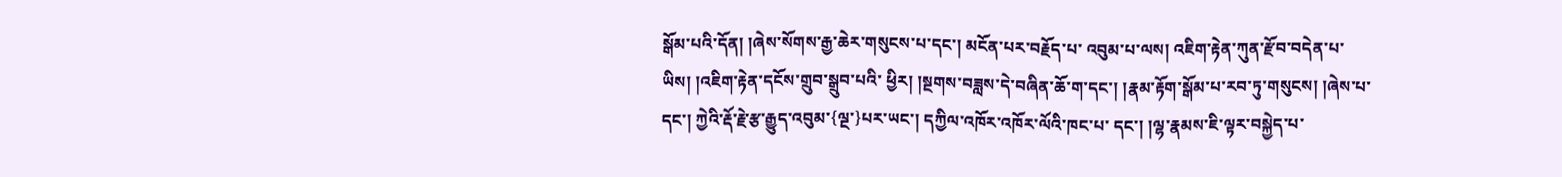སྒོམ་པའི་དོན། །ཞེས་སོགས་རྒྱ་ཆེར་གསུངས་པ་དང་། མངོན་པར་བརྗོད་པ་ འབུམ་པ་ལས། འཇིག་རྟེན་ཀུན་རྫོབ་བདེན་པ་ཡིས། །འཇིག་རྟེན་དངོས་གྲུབ་སྒྲུབ་པའི་ ཕྱིར། །སྔགས་བཟླས་དེ་བཞིན་ཆོ་ག་དང་། །རྣམ་རྟོག་སྒོམ་པ་རབ་ཏུ་གསུངས། །ཞེས་པ་ དང་། ཀྱེའི་རྡོ་རྗེ་རྩ་རྒྱུད་འབུམ་{ལྔ་}པར་ཡང་། དཀྱིལ་འཁོར་འཁོར་ལོའི་ཁང་པ་ དང་། །ལྷ་རྣམས་ཇི་ལྟར་བསྐྱེད་པ་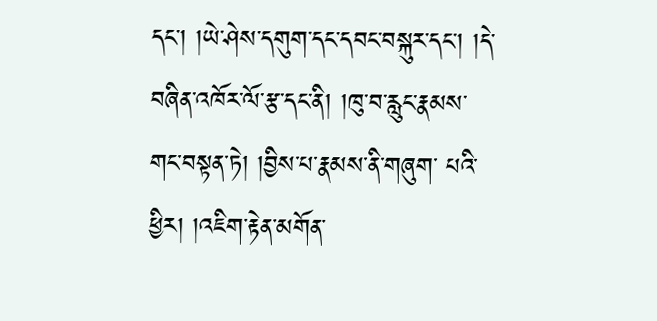དང་། །ཡེ་ཤེས་དགུག་དང་དབང་བསྐུར་དང་། །དེ་ བཞིན་འཁོར་ལོ་རྩ་དང་ནི། །ཁུ་བ་རླུང་རྣམས་གང་བསྟན་ཏེ། །བྱིས་པ་རྣམས་ནི་གཞུག་ པའི་ཕྱིར། །འཇིག་རྟེན་མགོན་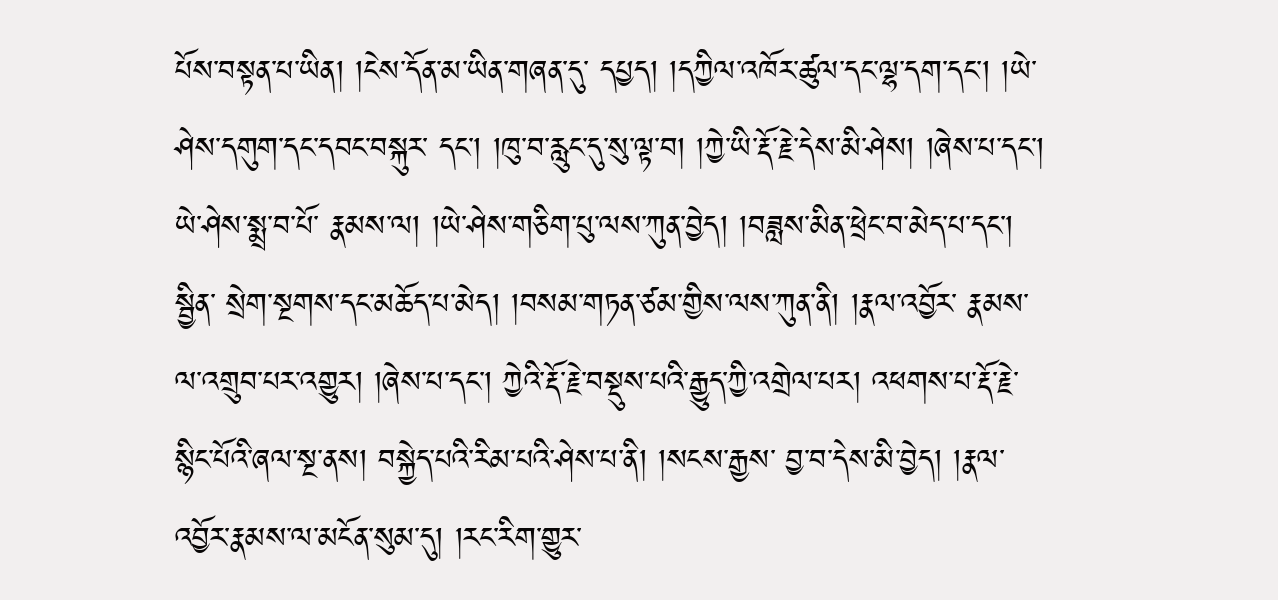པོས་བསྟན་པ་ཡིན། །ངེས་དོན་མ་ཡིན་གཞན་དུ་ དཔྱད། །དཀྱིལ་འཁོར་ཚུལ་དང་ལྷ་དག་དང་། །ཡེ་ཤེས་དགུག་དང་དབང་བསྐུར་ དང་། །ཁུ་བ་རླུང་དུ་སུ་ལྟ་བ། །ཀྱེ་ཡི་རྡོ་རྗེ་དེས་མི་ཤེས། །ཞེས་པ་དང་། ཡེ་ཤེས་སྨྲ་བ་པོ་ རྣམས་ལ། །ཡེ་ཤེས་གཅིག་པུ་ལས་ཀུན་བྱེད། །བཟླས་མིན་ཕྲེང་བ་མེད་པ་དང་། སྦྱིན་ སྲེག་སྔགས་དང་མཆོད་པ་མེད། །བསམ་གཏན་ཙམ་གྱིས་ལས་ཀུན་ནི། །རྣལ་འབྱོར་ རྣམས་ལ་འགྲུབ་པར་འགྱུར། །ཞེས་པ་དང་། ཀྱེའི་རྡོ་རྗེ་བསྡུས་པའི་རྒྱུད་ཀྱི་འགྲེལ་པར། འཕགས་པ་རྡོ་རྗེ་སྙིང་པོའི་ཞལ་སྔ་ནས། བསྐྱེད་པའི་རིམ་པའི་ཤེས་པ་ནི། །སངས་རྒྱས་ བྱ་བ་དེས་མི་བྱེད། །རྣལ་འབྱོར་རྣམས་ལ་མངོན་སུམ་དུ། །རང་རིག་གྱུར་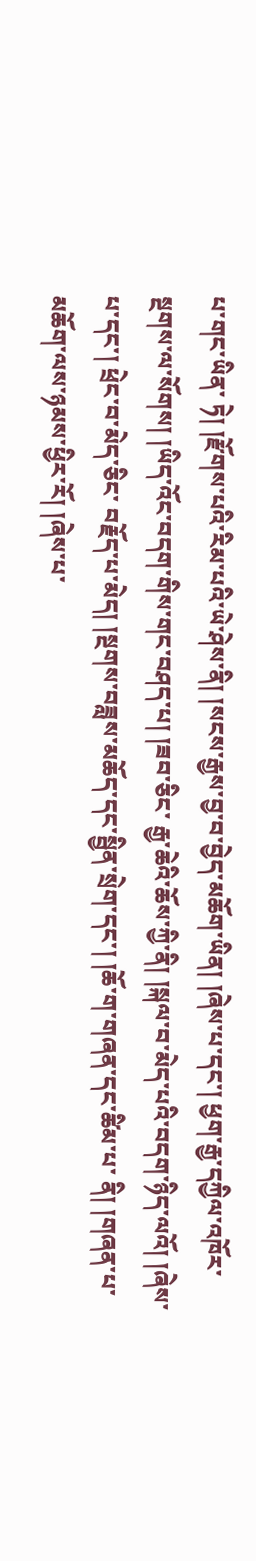པ་གང་ཡིན་ ཏེ། །རྫོགས་པའི་རིམ་པའི་ཡེ་ཤེས་ནི། །སངས་རྒྱས་བྱ་བ་བྱེད་མཆོག་ཡིན། །ཞེས་པ་དང་། ཕྱག་རྒྱ་དཀྱིལ་འཁོར་སྔགས་ལ་སོགས། །ཡིད་འོང་བདག་གིས་གང་བཤད་པ། །ཟབ་ཅིང་ རྒྱ་ཆེའི་ཆོས་ཀྱི་ནི། །སྐལ་བ་མེད་པའི་བདག་ཉིད་ལའོ། །ཞེས་པ་དང་། ཕྲེང་བ་མེད་ཅིང་ བརྗོད་པ་མེད། །སྔགས་བཟླས་མཆོད་དང་སྦྱིན་སྲེག་དང་། །ཆོ་ག་གཞན་དང་ཚིམ་པ་ ནི། །གཞན་པ་མཆོག་ལས་ཉམས་ཕྱིར་རོ། །ཞེས་པ་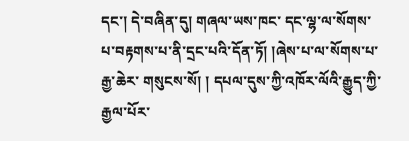དང་། དེ་བཞིན་དུ། གཞལ་ཡས་ཁང་ དང་ལྷ་ལ་སོགས་པ་བརྟགས་པ་ནི་དྲང་པའི་དོན་ཏོ། །ཞེས་པ་ལ་སོགས་པ་རྒྱ་ཆེར་ གསུངས་སོ། ། དཔལ་དུས་ཀྱི་འཁོར་ལོའི་རྒྱུད་ཀྱི་རྒྱལ་པོར་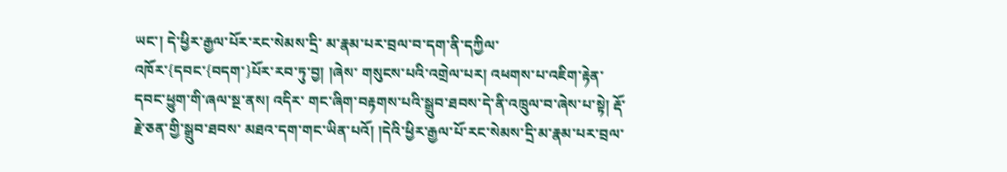ཡང་། དེ་ཕྱིར་རྒྱལ་པོར་རང་སེམས་དྲི་ མ་རྣམ་པར་བྲལ་བ་དག་ནི་དཀྱིལ་འཁོར་{དབང་{བདག་}པོར་རབ་ཏུ་བྱ། །ཞེས་ གསུངས་པའི་འགྲེལ་པར། འཕགས་པ་འཇིག་རྟེན་དབང་ཕྱུག་གི་ཞལ་སྔ་ནས། འདིར་ གང་ཞིག་བརྟགས་པའི་སྒྲུབ་ཐབས་དེ་ནི་འཁྲུལ་བ་ཞེས་པ་སྟེ། རྡོ་རྗེ་ཅན་གྱི་སྒྲུབ་ཐབས་ མཐའ་དག་གང་ཡིན་པའོ། །དེའི་ཕྱིར་རྒྱལ་པོ་རང་སེམས་དྲི་མ་རྣམ་པར་བྲལ་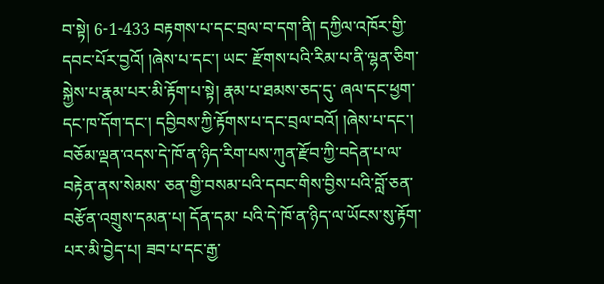བ་སྟེ། 6-1-433 བརྟགས་པ་དང་བྲལ་བ་དག་ནི། དཀྱིལ་འཁོར་གྱི་དབང་པོར་བྱའོ། །ཞེས་པ་དང་། ཡང་ རྫོགས་པའི་རིམ་པ་ནི་ལྷན་ཅིག་སྐྱེས་པ་རྣམ་པར་མི་རྟོག་པ་སྟེ། རྣམ་པ་ཐམས་ཅད་དུ་ ཞལ་དང་ཕྱག་དང་ཁ་དོག་དང་། དབྱིབས་ཀྱི་རྟོགས་པ་དང་བྲལ་བའོ། །ཞེས་པ་དང་། བཅོམ་ལྡན་འདས་དེ་ཁོ་ན་ཉིད་རིག་པས་ཀུན་རྫོབ་ཀྱི་བདེན་པ་ལ་བརྟེན་ནས་སེམས་ ཅན་གྱི་བསམ་པའི་དབང་གིས་བྱིས་པའི་བློ་ཅན་བརྩོན་འགྲུས་དམན་པ། དོན་དམ་ པའི་དེ་ཁོ་ན་ཉིད་ལ་ཡོངས་སུ་རྟོག་པར་མི་བྱེད་པ། ཟབ་པ་དང་རྒྱ་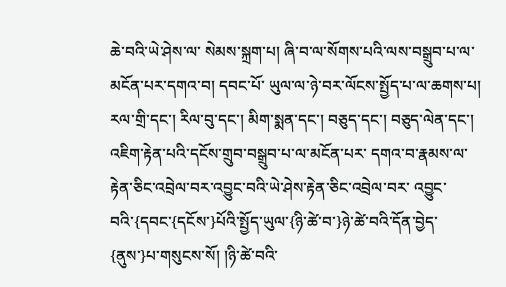ཆེ་བའི་ཡེ་ཤེས་ལ་ སེམས་སྐྲག་པ། ཞི་བ་ལ་སོགས་པའི་ལས་བསྒྲུབ་པ་ལ་མངོན་པར་དགའ་བ། དབང་པོ་ ཡུལ་ལ་ཉེ་བར་ལོངས་སྤྱོད་པ་ལ་ཆགས་པ། རལ་གྲི་དང་། རིལ་བུ་དང་། མིག་སྨན་དང་། བཅུད་དང་། བཅུད་ལེན་དང་། འཇིག་རྟེན་པའི་དངོས་གྲུབ་བསྒྲུབ་པ་ལ་མངོན་པར་ དགའ་བ་རྣམས་ལ་རྟེན་ཅིང་འབྲེལ་བར་འབྱུང་བའི་ཡེ་ཤེས་རྟེན་ཅིང་འབྲེལ་བར་ འབྱུང་བའི་{དབང་{དངོས་}པོའི་སྤྱོད་ཡུལ་{ཉི་ཚེ་བ་}ཉེ་ཚེ་བའི་དོན་བྱེད་ {ནུས་}པ་གསུངས་སོ། །ཉི་ཚེ་བའི་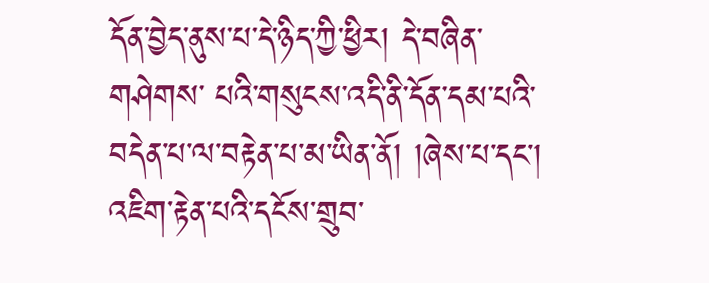དོན་བྱེད་ནུས་པ་དེ་ཉིད་ཀྱི་ཕྱིར། དེ་བཞིན་གཤེགས་ པའི་གསུངས་འདི་ནི་དོན་དམ་པའི་བདེན་པ་ལ་བརྟེན་པ་མ་ཡིན་ནོ། །ཞེས་པ་དང་། འཇིག་རྟེན་པའི་དངོས་གྲུབ་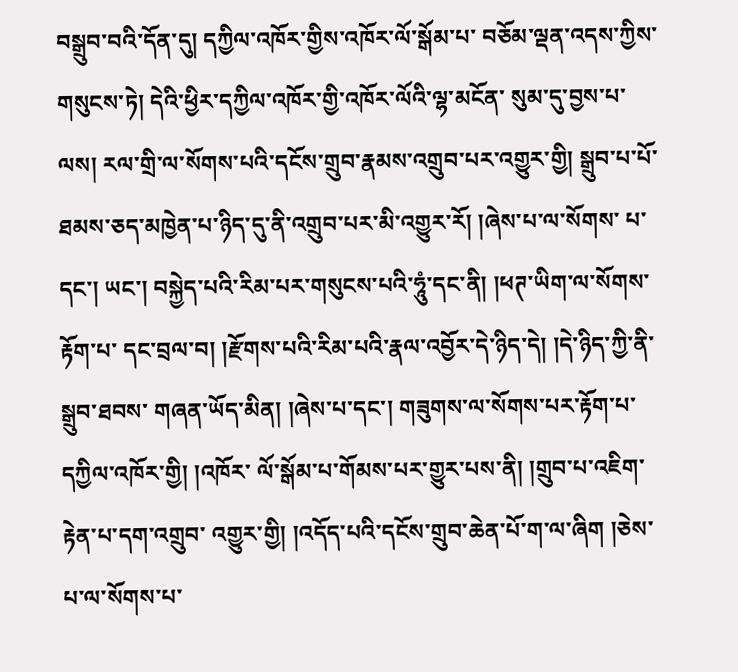བསྒྲུབ་བའི་དོན་དུ། དཀྱིལ་འཁོར་གྱིས་འཁོར་ལོ་སྒོམ་པ་ བཅོམ་ལྡན་འདས་ཀྱིས་གསུངས་ཏེ། དེའི་ཕྱིར་དཀྱིལ་འཁོར་གྱི་འཁོར་ལོའི་ལྷ་མངོན་ སུམ་དུ་བྱས་པ་ལས། རལ་གྲི་ལ་སོགས་པའི་དངོས་གྲུབ་རྣམས་འགྲུབ་པར་འགྱུར་གྱི། སྒྲུབ་པ་པོ་ཐམས་ཅད་མཁྱེན་པ་ཉིད་དུ་ནི་འགྲུབ་པར་མི་འགྱུར་རོ། །ཞེས་པ་ལ་སོགས་ པ་དང་། ཡང་། བསྐྱེད་པའི་རིམ་པར་གསུངས་པའི་ཧཱུཾ་དང་ནི། །ཕཊ་ཡིག་ལ་སོགས་རྟོག་པ་ དང་བྲལ་བ། །རྫོགས་པའི་རིམ་པའི་རྣལ་འབྱོར་དེ་ཉིད་དེ། །དེ་ཉིད་ཀྱི་ནི་སྒྲུབ་ཐབས་ གཞན་ཡོད་མིན། །ཞེས་པ་དང་། གཟུགས་ལ་སོགས་པར་རྟོག་པ་དཀྱིལ་འཁོར་གྱི། །འཁོར་ ལོ་སྒོམ་པ་གོམས་པར་གྱུར་པས་ནི། །གྲུབ་པ་འཇིག་རྟེན་པ་དག་འགྲུབ་ འགྱུར་གྱི། །འདོད་པའི་དངོས་གྲུབ་ཆེན་པོ་ག་ལ་ཞིག །ཅེས་པ་ལ་སོགས་པ་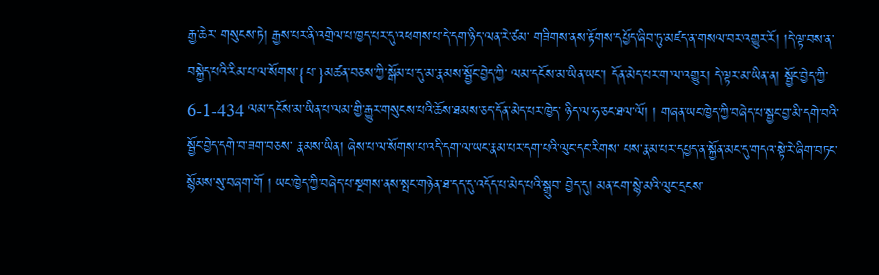རྒྱ་ཆེར་ གསུངས་ཏེ། རྒྱས་པར་ནི་འགྲེལ་པ་ཁྱད་པར་དུ་འཕགས་པ་དེ་དག་ཉིད་ལན་རེ་ཙམ་ གཟིགས་ནས་རྟོགས་དཔྱོད་ཞིབ་ཏུ་མཛད་ན་གསལ་བར་འགྱུར་རོ། །དེ་ལྟ་བས་ན་ བསྐྱེད་པའི་རིམ་པ་ལ་སོགས་{པ་}མཚན་བཅས་ཀྱི་སྒོམ་པ་དུ་མ་རྣམས་སྦྱོང་བྱེད་ཀྱི་ ལམ་དངོས་མ་ཡིན་ཡང་། དོན་མེད་པར་ག་ལ་འགྱུར། དེ་ལྟར་མ་ཡིན་ན། སྦྱོང་བྱེད་ཀྱི་ 6-1-434 ལམ་དངོས་མ་ཡིན་པ་ལམ་གྱི་རྒྱུར་གསུངས་པའི་ཆོས་ཐམས་ཅད་དོན་མེད་པར་ཁྱེད་ ཉིད་ལ་ཧ་ཅང་ཐལ་ལོ། ། གཞན་ཡང་ཁྱེད་ཀྱི་བཞེད་པ་སྦྱང་བྱ་མི་དགེ་བའི་སྦྱོང་བྱེད་དགེ་བ་ཟག་བཅས་ རྣམས་ཡིན། ཞེས་པ་ལ་སོགས་པ་འདི་དག་ལ་ཡང་རྣམ་པར་དག་པའི་ལུང་དང་རིགས་ པས་རྣམ་པར་དཔྱད་ན་སྐྱོན་མང་དུ་གདའ་སྟེ་རེ་ཞིག་བཏང་སྙོམས་སུ་བཞག་གོ ། ཡང་ཁྱེད་ཀྱི་བཞེད་པ་སྔགས་ནས་སྤང་གཉེན་ཐ་དད་དུ་འདོད་པ་མེད་པའི་སྒྲུབ་ བྱེད་དུ། མན་ངག་སྙེ་མའི་ལུང་དྲངས་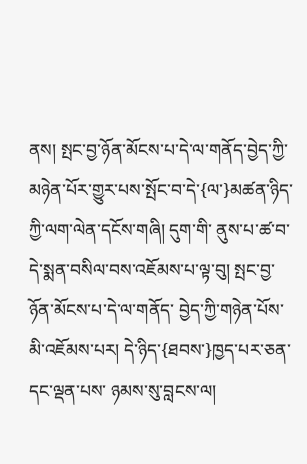ནས། སྤང་བྱ་ཉོན་མོངས་པ་དེ་ལ་གནོད་བྱེད་ཀྱི་ མཉེན་པོར་གྱུར་པས་སྤོང་བ་དེ་{ལ་}མཚན་ཉིད་ཀྱི་ལག་ལེན་དངོས་གཞི། དུག་གི་ ནུས་པ་ཚ་བ་དེ་སྨན་བསིལ་བས་འཇོམས་པ་ལྟ་བུ། སྤང་བྱ་ཉོན་མོངས་པ་དེ་ལ་གནོད་ བྱེད་ཀྱི་གཉེན་པོས་མི་འཇོམས་པར། དེ་ཉིད་{ཐབས་}ཁྱད་པར་ཅན་དང་ལྡན་པས་ ཉམས་སུ་བླངས་ལ།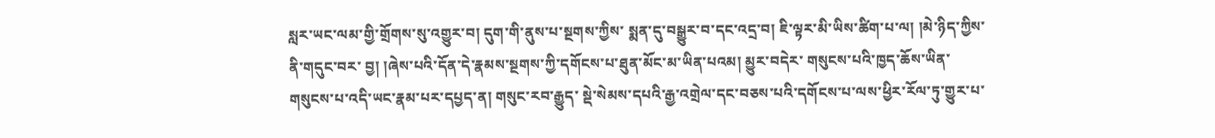སླར་ཡང་ལམ་གྱི་གྲོགས་སུ་འགྱུར་བ། དུག་གི་ནུས་པ་སྔགས་ཀྱིས་ སྨན་དུ་བསྒྱུར་བ་དང་འདྲ་བ། ཇི་ལྟར་མི་ཡིས་ཚིག་པ་ལ། །མེ་ཉིད་ཀྱིས་ནི་གདུང་བར་ བྱ། །ཞེས་པའི་དོན་དེ་རྣམས་སྔགས་ཀྱི་དགོངས་པ་ཐུན་མོང་མ་ཡིན་པའམ། མྱུར་བདེར་ གསུངས་པའི་ཁྱད་ཆོས་ཡིན་གསུངས་པ་འདི་ཡང་རྣམ་པར་དཔྱད་ན། གསུང་རབ་རྒྱུད་ སྡེ་སེམས་དཔའི་རྒྱ་འགྲེལ་དང་བཅས་པའི་དགོངས་པ་ལས་ཕྱིར་རོལ་ཏུ་གྱུར་པ་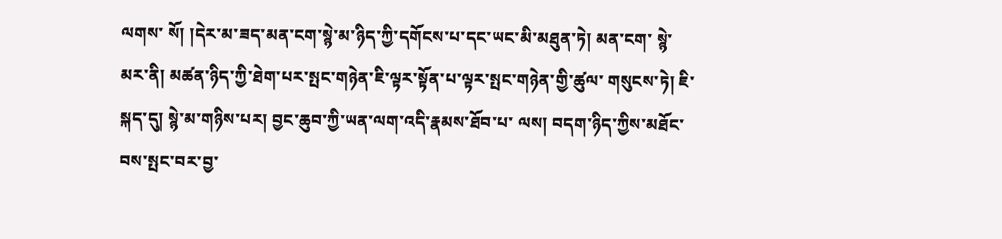ལགས་ སོ། །དེར་མ་ཟད་མན་ངག་སྙེ་མ་ཉིད་ཀྱི་དགོངས་པ་དང་ཡང་མི་མཐུན་ཏེ། མན་ངག་ སྙེ་མར་ནི། མཚན་ཉིད་ཀྱི་ཐེག་པར་སྤང་གཉེན་ཇི་ལྟར་སྟོན་པ་ལྟར་སྤང་གཉེན་གྱི་ཚུལ་ གསུངས་ཏེ། ཇི་སྐད་དུ། སྙེ་མ་གཉིས་པར། བྱང་ཆུབ་ཀྱི་ཡན་ལག་འདི་རྣམས་ཐོབ་པ་ ལས། བདག་ཉིད་ཀྱིས་མཐོང་བས་སྤང་བར་བྱ་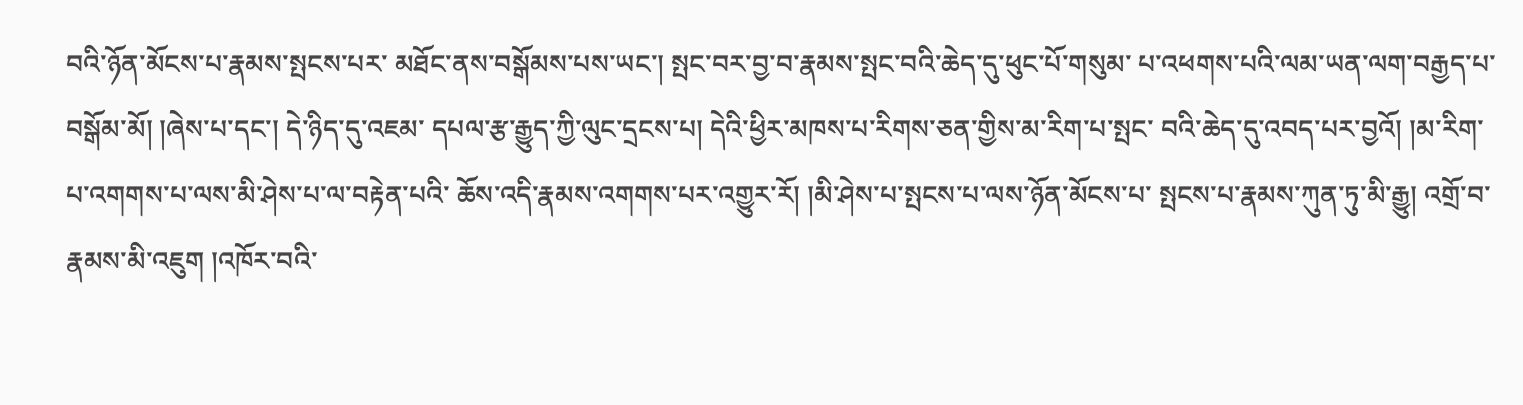བའི་ཉོན་མོངས་པ་རྣམས་སྤངས་པར་ མཐོང་ནས་བསྒོམས་པས་ཡང་། སྤང་བར་བྱ་བ་རྣམས་སྤང་བའི་ཆེད་དུ་ཕུང་པོ་གསུམ་ པ་འཕགས་པའི་ལམ་ཡན་ལག་བརྒྱད་པ་བསྒོམ་མོ། །ཞེས་པ་དང་། དེ་ཉིད་དུ་འཇམ་ དཔལ་རྩ་རྒྱུད་ཀྱི་ལུང་དྲངས་པ། དེའི་ཕྱིར་མཁས་པ་རིགས་ཅན་གྱིས་མ་རིག་པ་སྤང་ བའི་ཆེད་དུ་འབད་པར་བྱའོ། །མ་རིག་པ་འགགས་པ་ལས་མི་ཤེས་པ་ལ་བརྟེན་པའི་ ཆོས་འདི་རྣམས་འགགས་པར་འགྱུར་རོ། །མི་ཤེས་པ་སྤངས་པ་ལས་ཉོན་མོངས་པ་ སྤངས་པ་རྣམས་ཀུན་ཏུ་མི་རྒྱུ། འགྲོ་བ་རྣམས་མི་འཇུག །འཁོར་བའི་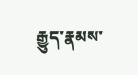རྒྱུད་རྣམས་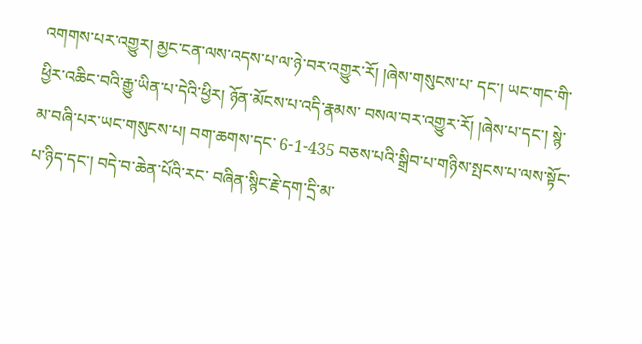འགགས་པར་འགྱུར། མྱང་ངན་ལས་འདས་པ་ལ་ཉེ་བར་འགྱུར་རོ། །ཞེས་གསུངས་པ་ དང་། ཡང་གང་གི་ཕྱིར་འཆིང་བའི་རྒྱུ་ཡིན་པ་དེའི་ཕྱིར། ཉོན་མོངས་པ་འདི་རྣམས་ བསལ་བར་འགྱུར་རོ། །ཞེས་པ་དང་། སྙེ་མ་བཞི་པར་ཡང་གསུངས་པ། བག་ཆགས་དང་ 6-1-435 བཅས་པའི་སྒྲིབ་པ་གཉིས་སྤངས་པ་ལས་སྟོང་པ་ཉིད་དང་། བདེ་བ་ཆེན་པོའི་རང་ བཞིན་སྙིང་རྗེ་དག་དྲི་མ་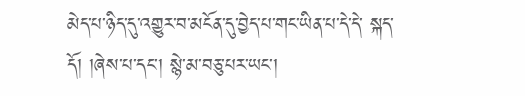མེད་པ་ཉིད་དུ་འགྱུར་བ་མངོན་དུ་བྱེད་པ་གང་ཡིན་པ་དེ་དེ་ སྐད་དོ། །ཞེས་པ་དང་། སྙེ་མ་བཅུ་པར་ཡང་།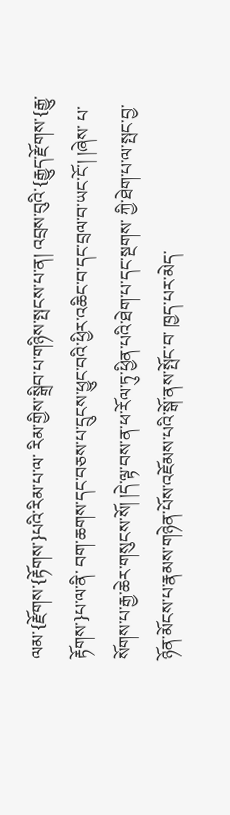ལམ་{རྫོགས་{རྟོགས་}པའི་རིམ་པ་ལ་ རིམ་གྱིས་སྒྲིབ་པ་གཉིས་སྤངས་པ་ན། འབྲས་བུའི་{རྒྱུད་རྫོགས་{རྒྱུ་རྟོགས་}པ་ལ་ནི་ བག་ཆགས་དང་བཅས་པ་དྲུངས་ཕྱུང་བའི་ཕྱིར་འཆིང་བ་དང་བྲལ་བ་ཡང་ངོ་། །ཞེས་ པ་སོགས་པ་རྒྱ་ཆེར་གསུངས་སོ། །དེ་ལྟ་བས་ན་ཕ་རོལ་ཏུ་ཕྱིན་པའི་ཐེག་པ་དང་སྔགས་ ཀྱི་ཐེག་པ་ལ་སྤང་བྱ་ཉོན་མོངས་པ་རྣམས་གཉེན་པོས་འཇོམས་པའི་སྒོ་ནས་སྤོང་བ་ ཁྱད་པར་མེད་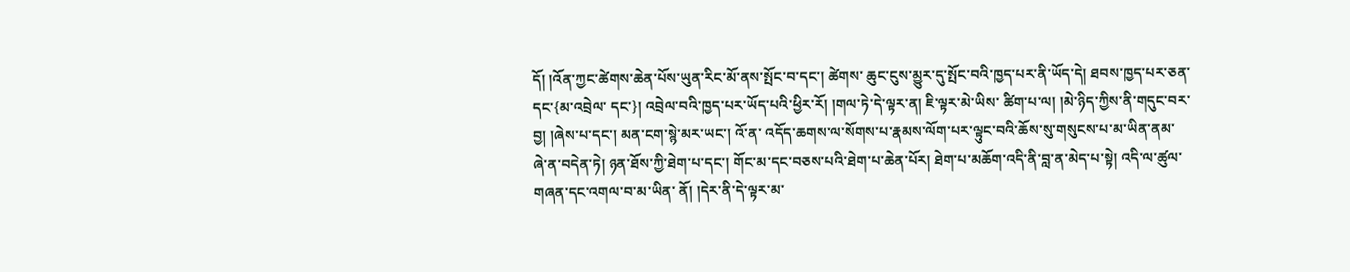དོ། །འོན་ཀྱང་ཚེགས་ཆེན་པོས་ཡུན་རིང་མོ་ནས་སྤོང་བ་དང་། ཚེགས་ ཆུང་ངུས་མྱུར་དུ་སྤོང་བའི་ཁྱད་པར་ནི་ཡོད་དེ། ཐབས་ཁྱད་པར་ཅན་དང་{མ་འབྲེལ་ དང་}། འབྲེལ་བའི་ཁྱད་པར་ཡོད་པའི་ཕྱིར་རོ། །གལ་ཏེ་དེ་ལྟར་ན། ཇི་ལྟར་མེ་ཡིས་ ཚིག་པ་ལ། །མེ་ཉིད་ཀྱིས་ནི་གདུང་བར་བྱ། །ཞེས་པ་དང་། མན་ངག་སྙེ་མར་ཡང་། འོ་ན་ འདོད་ཆགས་ལ་སོགས་པ་རྣམས་ལོག་པར་ལྟུང་བའི་ཆོས་སུ་གསུངས་པ་མ་ཡིན་ནམ་ ཞེ་ན་བདེན་ཏེ། ཉན་ཐོས་ཀྱི་ཐེག་པ་དང་། གོང་མ་དང་བཅས་པའི་ཐེག་པ་ཆེན་པོར། ཐེག་པ་མཆོག་འདི་ནི་བླ་ན་མེད་པ་སྟེ། འདི་ལ་ཚུལ་གཞན་དང་འགལ་བ་མ་ཡིན་ ནོ། །དེར་ནི་དེ་ལྟར་མ་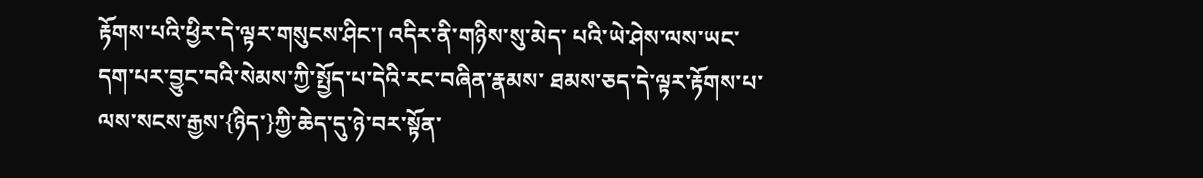རྟོགས་པའི་ཕྱིར་དེ་ལྟར་གསུངས་ཤིང་། འདིར་ནི་གཉིས་སུ་མེད་ པའི་ཡེ་ཤེས་ལས་ཡང་དག་པར་བྱུང་བའི་སེམས་ཀྱི་སྤྱོད་པ་དེའི་རང་བཞིན་རྣམས་ ཐམས་ཅད་དེ་ལྟར་རྟོགས་པ་ལས་སངས་རྒྱས་{ཉིད་}ཀྱི་ཆེད་དུ་ཉེ་བར་སྟོན་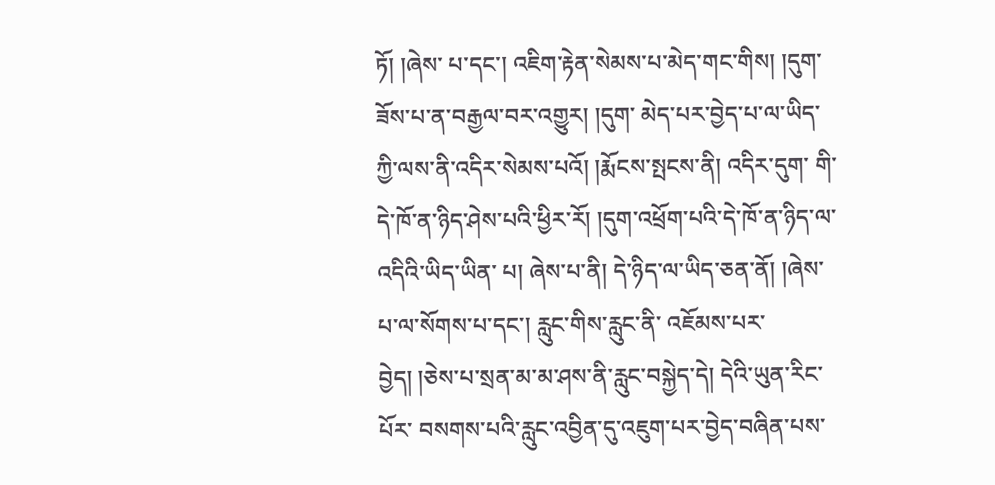ཏོ། །ཞེས་ པ་དང་། འཇིག་རྟེན་སེམས་པ་མེད་གང་གིས། །དུག་ཟོས་པ་ན་བརྒྱལ་བར་འགྱུར། །དུག་ མེད་པར་བྱེད་པ་ལ་ཡིད་ཀྱི་ལས་ནི་འདིར་སེམས་པའོ། །རྨོངས་སྤངས་ནི། འདིར་དུག་ གི་དེ་ཁོ་ན་ཉིད་ཤེས་པའི་ཕྱིར་རོ། །དུག་འཕྲོག་པའི་དེ་ཁོ་ན་ཉིད་ལ་འདིའི་ཡིད་ཡིན་ པ། ཞེས་པ་ནི། དེ་ཉིད་ལ་ཡིད་ཅན་ནོ། །ཞེས་པ་ལ་སོགས་པ་དང་། རླུང་གིས་རླུང་ནི་ འཇོམས་པར་བྱེད། །ཅེས་པ་སྲན་མ་མ་ཤས་ནི་རླུང་བསྐྱེད་དེ། དེའི་ཡུན་རིང་པོར་ བསགས་པའི་རླུང་འབྱིན་དུ་འཇུག་པར་བྱེད་བཞིན་པས་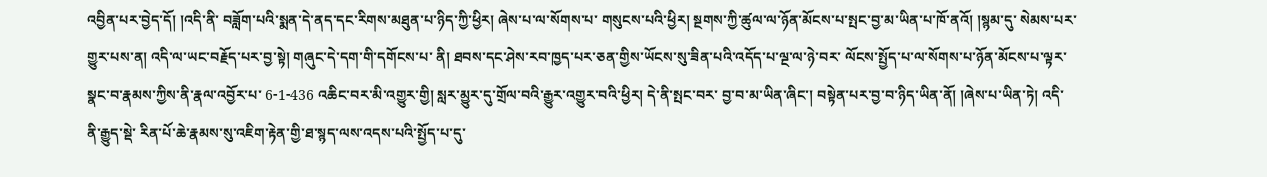འབྱིན་པར་བྱེད་དོ། །འདི་ནི་ བཟློག་པའི་སྨན་དེ་ནད་དང་རིགས་མཐུན་པ་ཉིད་ཀྱི་ཕྱིར། ཞེས་པ་ལ་སོགས་པ་ གསུངས་པའི་ཕྱིར། སྔགས་ཀྱི་ཚུལ་ལ་ཉོན་མོངས་པ་སྤང་བྱ་མ་ཡིན་པ་ཁོ་ནའོ། །སྙམ་དུ་ སེམས་པར་གྱུར་པས་ན། འདི་ལ་ཡང་བརྗོད་པར་བྱ་སྟེ། གཞུང་དེ་དག་གི་དགོངས་པ་ ནི། ཐབས་དང་ཤེས་རབ་ཁྱད་པར་ཅན་གྱིས་ཡོངས་སུ་ཟིན་པའི་འདོད་པ་ལྔ་ལ་ཉེ་བར་ ལོངས་སྤྱོད་པ་ལ་སོགས་པ་ཉོན་མོངས་པ་ལྟར་སྣང་བ་རྣམས་ཀྱིས་ནི་རྣལ་འབྱོར་པ་ 6-1-436 འཆིང་བར་མི་འགྱུར་གྱི། སླར་མྱུར་དུ་གྲོལ་བའི་རྒྱུར་འགྱུར་བའི་ཕྱིར། དེ་ནི་སྤང་བར་ བྱ་བ་མ་ཡིན་ཞིང་། བསྟེན་པར་བྱ་བ་ཉིད་ཡིན་ནོ། །ཞེས་པ་ཡིན་ཏེ། འདི་ནི་རྒྱུད་སྡེ་ རིན་པོ་ཆེ་རྣམས་སུ་འཇིག་རྟེན་གྱི་ཐ་སྙད་ལས་འདས་པའི་སྤྱོད་པ་དུ་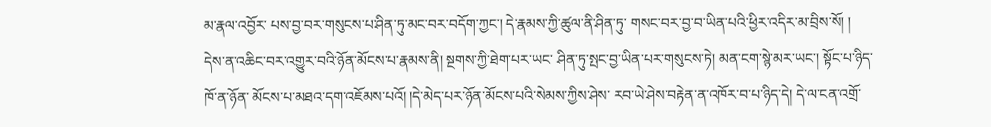མ་རྣལ་འབྱོར་ པས་བྱ་བར་གསུངས་པ་ཤིན་ཏུ་མང་བར་བདོག་ཀྱང་། དེ་རྣམས་ཀྱི་ཚུལ་ནི་ཤིན་ཏུ་ གསང་བར་བྱ་བ་ཡིན་པའི་ཕྱིར་འདིར་མ་བྲིས་སོ། ། དེས་ན་འཆིང་བར་འགྱུར་བའི་ཉོན་མོངས་པ་རྣམས་ནི། སྔགས་ཀྱི་ཐེག་པར་ཡང་ ཤིན་ཏུ་སྤང་བྱ་ཡིན་པར་གསུངས་ཏེ། མན་ངག་སྙེ་མར་ཡང་། སྟོང་པ་ཉིད་ཁོ་ན་ཉོན་ མོངས་པ་མཐའ་དག་འཇོམས་པའོ། །དེ་མེད་པར་ཉོན་མོངས་པའི་སེམས་ཀྱིས་ཤེས་ རབ་ཡེ་ཤེས་བརྟེན་ན་འཁོར་བ་པ་ཉིད་དེ། དེ་ལ་ངན་འགྲོ་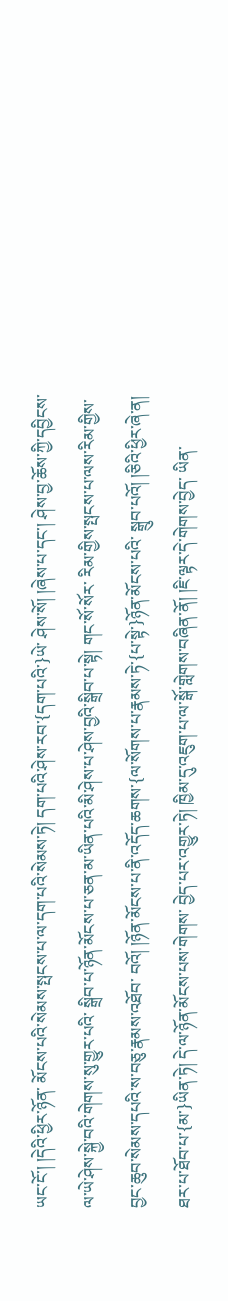ཡང་ངོ་། །དེའི་ཕྱིར་ཉོན་ མོངས་པའི་སེམས་སྤངས་པ་ལ་དག་པའི་སེམས་ཏེ། དག་པའི་ཤེས་རབ་{དག་པའི་}ཡེ་ ཤེས་སོ། །ཞེས་པ་དང་། ཤེས་བྱ་ཆོས་ཀྱི་དབྱིངས་ལ་ཡེ་ཤེས་སྐྱེ་བའི་གེགས་སུ་གྱུར་པའི་ སྒྲིབ་པ་ཉོན་མོངས་པ་ཅན་མ་ཡིན་པའི་མི་ཤེས་པ་ཤེས་བྱའི་སྒྲིབ་པ་སྟེ། གང་སོ་སོར་ རིམ་གྱིས་སྤངས་པ་ལས་རིམ་གྱིས་བྱང་ཆུབ་སེམས་དཔའི་ས་བཅུ་རྣམས་འཐོབ་ བའོ། །ཉོན་མོངས་པ་ནི་འདོད་ཆགས་{ལ་སོགས་པ་རྣམས་ཏེ་{པ་སྟེ་}ཉོན་མོངས་པའི་ སྒྲུབ་པའོ། །ཅིའི་ཕྱིར་ཞེ་ན། ཐར་པ་ཐོབ་པ་{མ་}ཡིན་ཏེ། དེ་ལ་ཉོན་མོངས་པས་གེགས་ བྱེད་པར་འགྱུར་ཏེ། ཁྱིམ་དུ་འཇུག་པ་ལ་སྒོ་གླེགས་བཞིན་ནོ། །ཇི་ལྟར་དེ་གེགས་བྱེད་ ཡིན་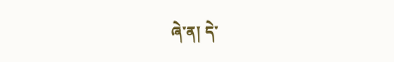ཞེ་ན། དེ་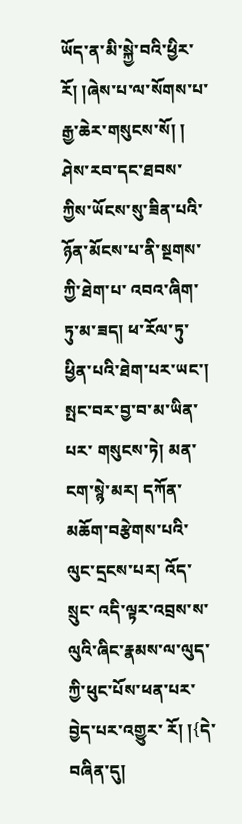ཡོད་ན་མི་སྐྱེ་བའི་ཕྱིར་རོ། །ཞེས་པ་ལ་སོགས་པ་རྒྱ་ཆེར་གསུངས་སོ། ། ཤེས་རབ་དང་ཐབས་ཀྱིས་ཡོངས་སུ་ཟིན་པའི་ཉོན་མོངས་པ་ནི་སྔགས་ཀྱི་ཐེག་པ་ འབའ་ཞིག་ཏུ་མ་ཟད། ཕ་རོལ་ཏུ་ཕྱིན་པའི་ཐེག་པར་ཡང་། སྤང་བར་བྱ་བ་མ་ཡིན་པར་ གསུངས་ཏེ། མན་ངག་སྙེ་མར། དཀོན་མཆོག་བརྩེགས་པའི་ལུང་དྲངས་པར། འོད་སྲུང་ འདི་ལྟར་འབྲས་ས་ལུའི་ཞིང་རྣམས་ལ་ལུད་ཀྱི་ཕུང་པོས་ཕན་པར་བྱེད་པར་འགྱུར་ རོ། །{དེ་བཞིན་དུ།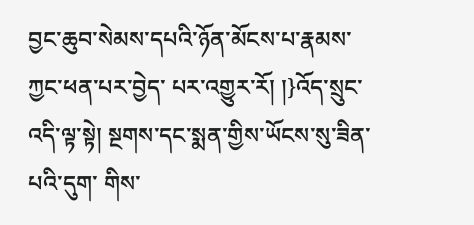བྱང་ཆུབ་སེམས་དཔའི་ཉོན་མོངས་པ་རྣམས་ཀྱང་ཕན་པར་བྱེད་ པར་འགྱུར་རོ། །}འོད་སྲུང་འདི་ལྟ་སྟེ། སྔགས་དང་སྨན་གྱིས་ཡོངས་སུ་ཟིན་པའི་དུག་ གིས་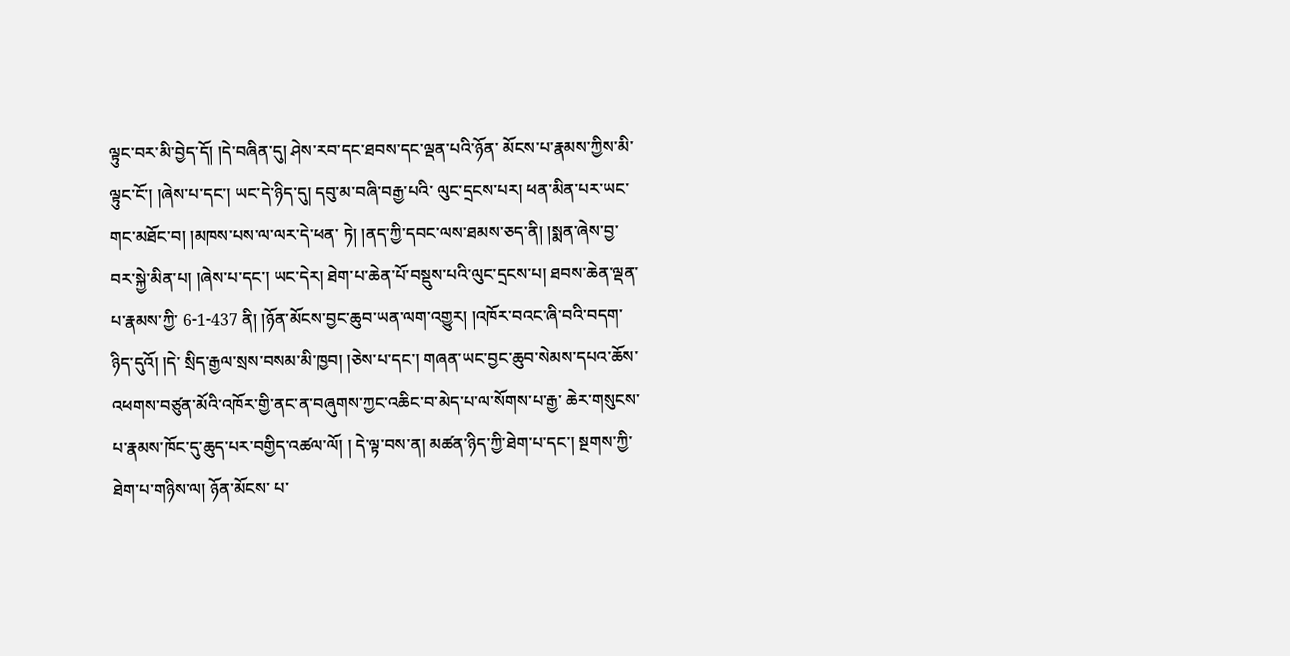ལྟུང་བར་མི་བྱེད་དོ། །དེ་བཞིན་དུ། ཤེས་རབ་དང་ཐབས་དང་ལྡན་པའི་ཉོན་ མོངས་པ་རྣམས་ཀྱིས་མི་ལྟུང་ངོ་། །ཞེས་པ་དང་། ཡང་དེ་ཉིད་དུ། དབུ་མ་བཞི་བརྒྱ་པའི་ ལུང་དྲངས་པར། ཕན་མིན་པར་ཡང་གང་མཐོང་བ། །མཁས་པས་ལ་ལར་དེ་ཕན་ ཏེ། །ནད་ཀྱི་དབང་ལས་ཐམས་ཅད་ནི། །སྨན་ཞེས་བྱ་བར་སྐྱེ་མིན་པ། །ཞེས་པ་དང་། ཡང་དེར། ཐེག་པ་ཆེན་པོ་བསྡུས་པའི་ལུང་དྲངས་པ། ཐབས་ཆེན་ལྡན་པ་རྣམས་ཀྱི་ 6-1-437 ནི། །ཉོན་མོངས་བྱང་ཆུབ་ཡན་ལག་འགྱུར། །འཁོར་བའང་ཞི་བའི་བདག་ཉིད་དུའོ། །དེ་ སྲིད་རྒྱལ་སྲས་བསམ་མི་ཁྱབ། །ཅེས་པ་དང་། གཞན་ཡང་བྱང་ཆུབ་སེམས་དཔའ་ཆོས་ འཕགས་བཙུན་མོའི་འཁོར་གྱི་ནང་ན་བཞུགས་ཀྱང་འཆིང་བ་མེད་པ་ལ་སོགས་པ་རྒྱ་ ཆེར་གསུངས་པ་རྣམས་ཁོང་དུ་ཆུད་པར་བགྱིད་འཚལ་ལོ། ། དེ་ལྟ་བས་ན། མཚན་ཉིད་ཀྱི་ཐེག་པ་དང་། སྔགས་ཀྱི་ཐེག་པ་གཉིས་ལ། ཉོན་མོངས་ པ་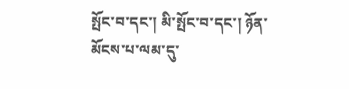སྤོང་བ་དང་། མི་སྤོང་བ་དང་། ཉོན་མོངས་པ་ལམ་དུ་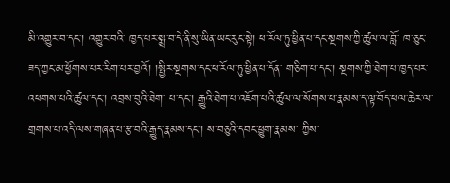མི་འགྱུར་བ་དང་། འགྱུར་བའི་ ཁྱད་པར་སྨྲ་བ་དེ་ནི་སུ་ཡིན་ཡང་རུང་སྟེ། ཕ་རོལ་ཏུ་ཕྱིན་པ་དང་སྔགས་ཀྱི་ཚུལ་ལ་བློ་ ཁ་ཅུང་ཟད་ཀྱང་མ་ཕྱོགས་པར་རིག་པར་བྱའོ། །སྤྱིར་སྔགས་དང་ཕ་རོལ་ཏུ་ཕྱིན་པ་དོན་ གཅིག་པ་དང་། སྔགས་ཀྱི་ཐེག་པ་ཁྱད་པར་འཕགས་པའི་ཚུལ་དང་། འབྲས་བུའི་ཐེག་ པ་དང་། རྒྱུའི་ཐེག་པ་འཇོག་པའི་ཚུལ་ལ་སོགས་པ་རྣམས་ད་ལྟ་བོད་ཕལ་ཆེར་ལ་ གྲགས་པ་འདི་ལས་གཞན་པ་རྩ་བའི་རྒྱུད་རྣམས་དང་། ས་བཅུའི་དབང་ཕྱུག་རྣམས་ ཀྱིས་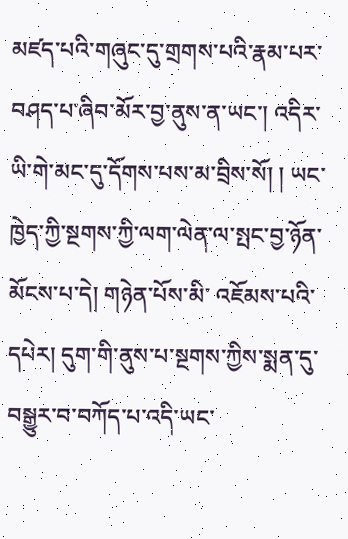མཛད་པའི་གཞུང་དུ་གྲགས་པའི་རྣམ་པར་བཤད་པ་ཞིབ་མོར་བྱ་ནུས་ན་ཡང་། འདིར་ཡི་གེ་མང་དུ་དོགས་པས་མ་བྲིས་སོ། ། ཡང་ཁྱེད་ཀྱི་སྔགས་ཀྱི་ལག་ལེན་ལ་སྤང་བྱ་ཉོན་མོངས་པ་དེ། གཉེན་པོས་མི་ འཇོམས་པའི་དཔེར། དུག་གི་ནུས་པ་སྔགས་ཀྱིས་སྨན་དུ་བསྒྱུར་བ་བཀོད་པ་འདི་ཡང་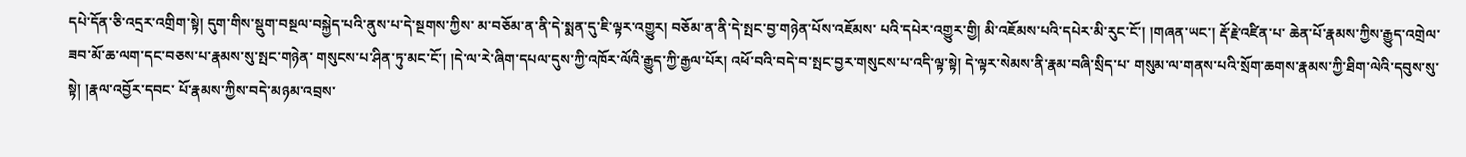དཔེ་དོན་ཅི་འདྲར་འགྲིག་སྟེ། དུག་གིས་སྡུག་བསྔལ་བསྐྱེད་པའི་ནུས་པ་དེ་སྔགས་ཀྱིས་ མ་བཅོམ་ན་ནི་དེ་སྨན་དུ་ཇི་ལྟར་འགྱུར། བཅོམ་ན་ནི་དེ་སྤང་བྱ་གཉེན་པོས་འཇོམས་ པའི་དཔེར་འགྱུར་གྱི། མི་འཇོམས་པའི་དཔེར་མི་རུང་ངོ་། །གཞན་ཡང་། རྡོ་རྗེ་འཛིན་པ་ ཆེན་པོ་རྣམས་ཀྱིས་རྒྱུད་འགྲེལ་ཟབ་མོ་ཆ་ལག་དང་བཅས་པ་རྣམས་སུ་སྤང་གཉེན་ གསུངས་པ་ཤིན་ཏུ་མང་ངོ་། །དེ་ལ་རེ་ཞིག་དཔལ་དུས་ཀྱི་འཁོར་ལོའི་རྒྱུད་ཀྱི་རྒྱལ་པོར། འཕོ་བའི་བདེ་བ་སྤང་བྱར་གསུངས་པ་འདི་ལྟ་སྟེ། དེ་ལྟར་སེམས་ནི་རྣམ་བཞི་སྲིད་པ་ གསུམ་ལ་གནས་པའི་སྲོག་ཆགས་རྣམས་ཀྱི་ཐིག་ལེའི་དབུས་སུ་སྟེ། །རྣལ་འབྱོར་དབང་ པོ་རྣམས་ཀྱིས་བདེ་མཉམ་འབྲས་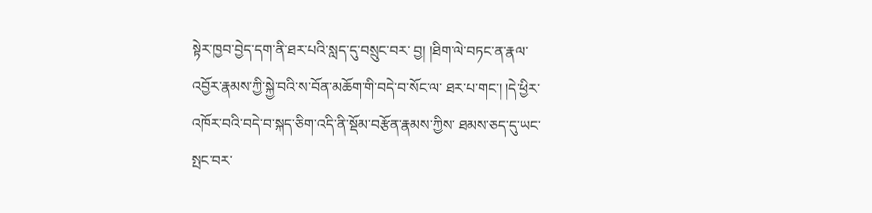སྟེར་ཁྱབ་བྱེད་དག་ནི་ཐར་པའི་སླད་དུ་བསྲུང་བར་ བྱ། །ཐིག་ལེ་བཏང་ན་རྣལ་འབྱོར་རྣམས་ཀྱི་སྐྱེ་བའི་ས་བོན་མཆོག་གི་བདེ་བ་སོང་ལ་ ཐར་པ་གང་། །དེ་ཕྱིར་འཁོར་བའི་བདེ་བ་སྐད་ཅིག་འདི་ནི་སྡོམ་བརྩོན་རྣམས་ཀྱིས་ ཐམས་ཅད་དུ་ཡང་སྤང་བར་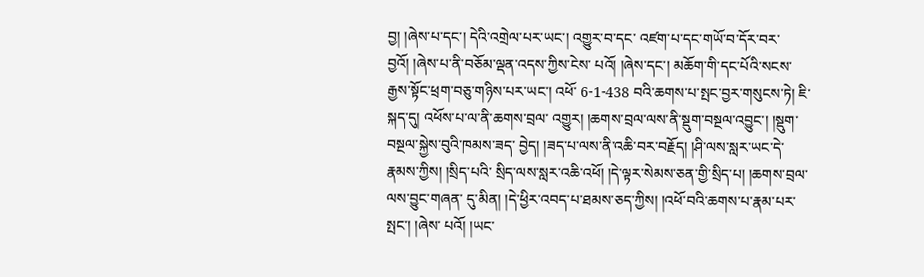བྱ། །ཞེས་པ་དང་། དེའི་འགྲེལ་པར་ཡང་། འགྱུར་བ་དང་ འཛག་པ་དང་གཡོ་བ་དོར་བར་བྱའོ། །ཞེས་པ་ནི་བཅོམ་ལྡན་འདས་ཀྱིས་ངེས་ པའོ། །ཞེས་དང་། མཆོག་གི་དང་པོའི་སངས་རྒྱས་སྟོང་ཕྲག་བཅུ་གཉིས་པར་ཡང་། འཕོ་ 6-1-438 བའི་ཆགས་པ་སྤང་བྱར་གསུངས་ཏེ། ཇི་སྐད་དུ། འཕོས་པ་ལ་ནི་ཆགས་བྲལ་ འགྱུར། །ཆགས་བྲལ་ལས་ནི་སྡུག་བསྔལ་འབྱུང་། །སྡུག་བསྔལ་སྐྱེས་བུའི་ཁམས་ཟད་ བྱེད། །ཟད་པ་ལས་ནི་འཆི་བར་བརྗོད། །ཤི་ལས་སླར་ཡང་དེ་རྣམས་ཀྱིས། །སྲིད་པའི་ སྲིད་ལས་སླར་འཆི་འཕོ། །དེ་ལྟར་སེམས་ཅན་གྱི་སྲིད་པ། །ཆགས་བྲལ་ལས་བྱུང་གཞན་ དུ་མིན། །དེ་ཕྱིར་འབད་པ་ཐམས་ཅད་ཀྱིས། །འཕོ་བའི་ཆགས་པ་རྣམ་པར་སྤང་། །ཞེས་ པའོ། །ཡང་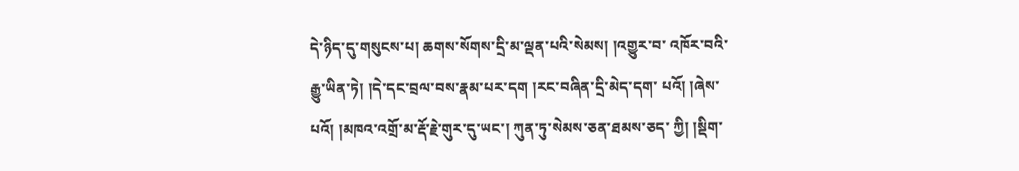དེ་ཉིད་དུ་གསུངས་པ། ཆགས་སོགས་དྲི་མ་ལྡན་པའི་སེམས། །འགྱུར་བ་ འཁོར་བའི་རྒྱུ་ཡིན་ཏེ། །དེ་དང་བྲལ་བས་རྣམ་པར་དག །རང་བཞིན་དྲི་མེད་དག་ པའོ། །ཞེས་པའོ། །མཁའ་འགྲོ་མ་རྡོ་རྗེ་གུར་དུ་ཡང་། ཀུན་ཏུ་སེམས་ཅན་ཐམས་ཅད་ ཀྱི། །སྡིག་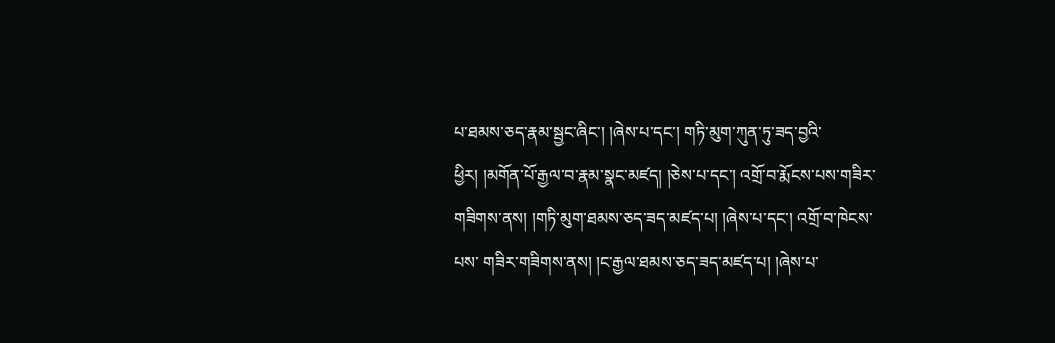པ་ཐམས་ཅད་རྣམ་སྦྱང་ཞིང་། །ཞེས་པ་དང་། གཏི་མུག་ཀུན་ཏུ་ཟད་བྱའི་ ཕྱིར། །མགོན་པོ་རྒྱལ་བ་རྣམ་སྣང་མཛད། །ཅེས་པ་དང་། འགྲོ་བ་རྨོངས་པས་གཟིར་ གཟིགས་ནས། །གཏི་མུག་ཐམས་ཅད་ཟད་མཛད་པ། །ཞེས་པ་དང་། འགྲོ་བ་ཁེངས་པས་ གཟིར་གཟིགས་ནས། །ང་རྒྱལ་ཐམས་ཅད་ཟད་མཛད་པ། །ཞེས་པ་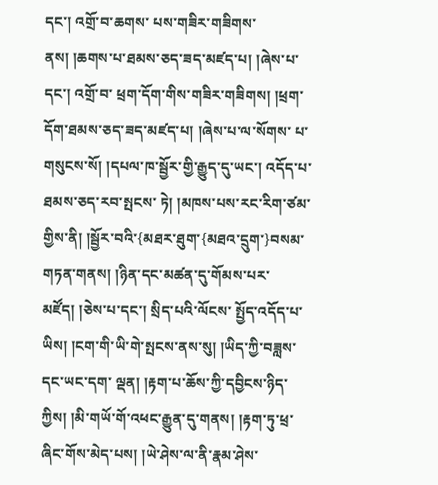དང་། འགྲོ་བ་ཆགས་ པས་གཟིར་གཟིགས་ནས། །ཆགས་པ་ཐམས་ཅད་ཟད་མཛད་པ། །ཞེས་པ་དང་། འགྲོ་བ་ ཕྲག་དོག་གིས་གཟིར་གཟིགས། །ཕྲག་དོག་ཐམས་ཅད་ཟད་མཛད་པ། །ཞེས་པ་ལ་སོགས་ པ་གསུངས་སོ། །དཔལ་ཁ་སྦྱོར་གྱི་རྒྱུད་དུ་ཡང་། འདོད་པ་ཐམས་ཅད་རབ་སྤངས་ ཏེ། །མཁས་པས་རང་རིག་ཙམ་གྱིས་ནི། །སྦྱོར་བའི་{མཐར་ཐུག་{མཐའ་དྲུག་}བསམ་ གཏན་གནས། །ཉིན་དང་མཚན་དུ་གོམས་པར་མཛོད། །ཅེས་པ་དང་། སྲིད་པའི་ལོངས་ སྤྱོད་འདོད་པ་ཡིས། །ངག་གི་ཡི་གེ་སྤངས་ནས་སུ། །ཡིད་ཀྱི་བཟླས་དང་ཡང་དག་ ལྡན། །རྟག་པ་ཆོས་ཀྱི་དབྱིངས་ཉིད་ཀྱིས། །མི་གཡོ་གོ་འཕང་རྒྱུན་དུ་གནས། །རྟག་ཏུ་ཕྲ་ ཞིང་གོས་མེད་པས། །ཡེ་ཤེས་ལ་ནི་རྣམ་ཤེས་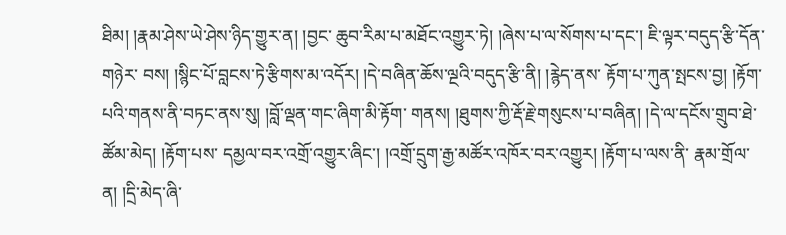ཐིམ། །རྣམ་ཤེས་ཡེ་ཤེས་ཉིད་གྱུར་ན། །བྱང་ ཆུབ་རིམ་པ་མཐོང་འགྱུར་ཏེ། །ཞེས་པ་ལ་སོགས་པ་དང་། ཇི་ལྟར་བདུད་རྩི་དོན་གཉེར་ བས། །སྙིང་པོ་བླངས་ཏེ་རྩིགས་མ་འདོར། །དེ་བཞིན་ཆོས་ལྔའི་བདུད་རྩི་ནི། །རྙེད་ནས་ རྟོག་པ་ཀུན་སྤངས་བྱ། །རྟོག་པའི་གནས་ནི་བཏང་ནས་སུ། །བློ་ལྡན་གང་ཞིག་མི་རྟོག་ གནས། །ཐུགས་ཀྱི་རྡོ་རྗེ་གསུངས་པ་བཞིན། །དེ་ལ་དངོས་གྲུབ་ཐེ་ཚོམ་མེད། །རྟོག་པས་ དམྱལ་བར་འགྲོ་འགྱུར་ཞིང་། །འགྲོ་དྲུག་རྒྱ་མཚོར་འཁོར་བར་འགྱུར། །རྟོག་པ་ལས་ནི་ རྣམ་གྲོལ་ན། །དྲི་མེད་ཞི་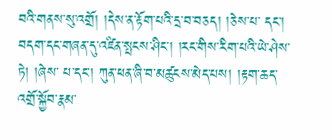བའི་གནས་སུ་འགྲོ། །དེས་ན་རྟོག་པའི་དྲ་བ་བཅད། །ཅེས་པ་ དང་། བདག་དང་གཞན་དུ་འཛིན་སྤངས་ཤིང་། །རང་གིས་རིག་པའི་ཡེ་ཤེས་ཏེ། །ཞེས་ པ་དང་། ཀུན་ཕན་ཞི་བ་མཚུངས་མེད་པས། །རྟག་ཆད་འགྲོ་སྐྱོབ་རྣམ་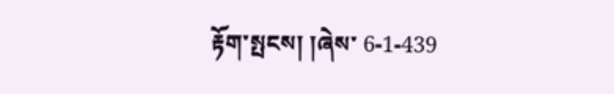རྟོག་སྤངས། །ཞེས་ 6-1-439